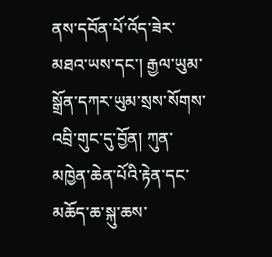ནས་དབོན་པོ་འོད་ཟེར་མཐའ་ཡས་དང་། རྒྱལ་ཡུམ་སྒྲོན་དཀར་ཡུམ་སྲས་སོགས་འབྲི་གུང་དུ་བྱོན། ཀུན་མཁྱེན་ཆེན་པོའི་རྟེན་དང་མཆོད་ཆ་སྐུ་ཆས་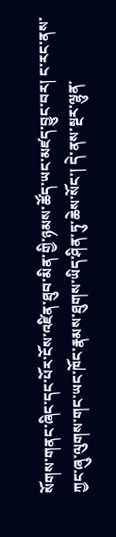སོགས་གནང་ཞིང་དང་པོར་ངོས་འཛིན་ཐུབ་མིན་གྱི་ཉམས་ཚོད་ཡང་མཛད་བྱུང་བར། ང་རང་ནས་ཀྱང་ཞུ་ལུགས་གང་ཡང་ཁོང་རྣམས་ཐུགས་ཡིད་ཤིན་ཏུ་ཆེས་སོང་། དེ་ནས་སྔར་ལྷུན་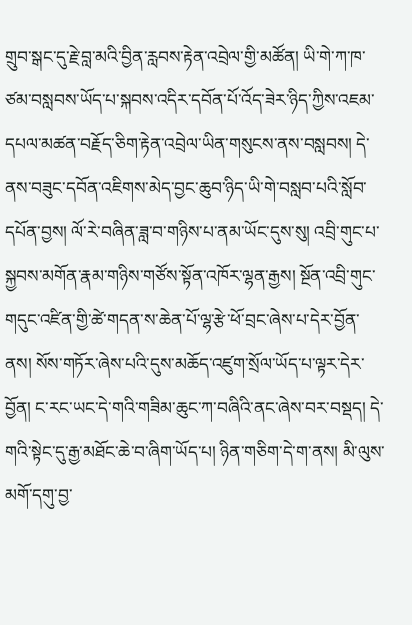གྲུབ་སྒང་དུ་རྗེ་བླ་མའི་བྱིན་རླབས་རྟེན་འབྲེལ་གྱི་མཚོན། ཡི་གེ་ཀ་ཁ་ཙམ་བསླབས་ཡོད་པ་སྐབས་འདིར་དབོན་པོ་འོད་ཟེར་ཉིད་ཀྱིས་འཇམ་དཔལ་མཚན་བརྗོད་ཅིག་རྟེན་འབྲེལ་ཡིན་གསུངས་ནས་བསླབས། དེ་ནས་བཟུང་དབོན་འཇིགས་མེད་བྱང་ཆུབ་ཉིད་ཡི་གེ་བསླབ་པའི་སློབ་དཔོན་བྱས། ལོ་རེ་བཞིན་ཟླ་བ་གཉིས་པ་ནམ་ཡོང་དུས་སུ། འབྲི་གུང་པ་སྐྱབས་མགོན་རྣམ་གཉིས་གཙོས་སྟོན་འཁོར་ལྷན་རྒྱས། སྔོན་འབྲི་གུང་གདུང་འཛིན་གྱི་ཚེ་གདན་ས་ཆེན་པོ་ལྷ་རྩེ་ཕོ་བྲང་ཞེས་པ་དེར་བྱོན་ནས། སོས་གཏོར་ཞེས་པའི་དུས་མཆོད་འཛུག་སྲོལ་ཡོད་པ་ལྟར་དེར་བྱོན། ང་རང་ཡང་དེ་གའི་གཟིམ་ཆུང་ཀ་བཞིའི་ནང་ཞེས་བར་བསྡད། དེ་གའི་སྟེང་དུ་རྒྱ་མཐོང་ཆེ་བ་ཞིག་ཡོད་པ། ཉིན་གཅིག་དེ་ག་ནས། མི་ལུས་མགོ་དགུ་བྱ་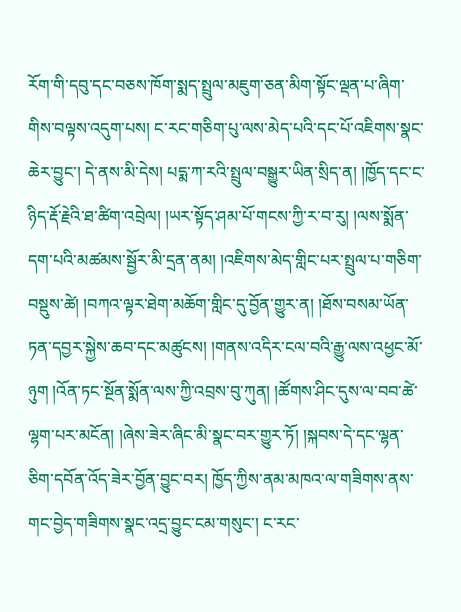རོག་གི་དབུ་དང་བཅས་ཁོག་སྨད་སྤྲུལ་མཇུག་ཅན་མིག་སྟོང་ལྡན་པ་ཞིག་གིས་བལྟས་འདུག་པས། ང་རང་གཅིག་པུ་ལས་མེད་པའི་དང་པོ་འཇིགས་སྣང་ཆེར་བྱུང་། དེ་ནས་མི་དེས། པདྨ་ཀ་རའི་སྤྲུལ་བསྒྱུར་ཡིན་སྲིད་ན། །ཁྱོད་དང་ང་ཉིད་རྡོ་རྗེའི་ཐ་ཚིག་འབྲེལ། །ཡར་སྟོད་ཤམ་པོ་གངས་ཀྱི་ར་བ་རུ། །ལས་སྨོན་དག་པའི་མཚམས་སྦྱོར་མི་དྲན་ནམ། །འཇིགས་མེད་གླིང་པར་སྤྲུལ་པ་གཅིག་བསྡུས་ཚེ། །བཀའ་ལྟར་ཐེག་མཆོག་གླིང་དུ་བྱོན་གྱུར་ན། །ཐོས་བསམ་ཡོན་ཏན་དབྱར་སྐྱེས་ཆབ་དང་མཚུངས། །གནས་འདིར་ངལ་བའི་རྒྱུ་ལས་འཕྱང་མོ་ཉུག །འོན་ཏང་སྔོན་སྨོན་ལས་ཀྱི་འབྲས་བུ་ཀུན། །ཚོགས་ཤིང་དུས་ལ་བབ་ཚེ་ལྷག་པར་མངོན། །ཞེས་ཟེར་ཞིང་མི་སྣང་བར་གྱུར་ཏོ། །སྐབས་དེ་དང་ལྷན་ཅིག་དབོན་འོད་ཟེར་བྱོན་བྱུང་བར། ཁྱོད་ཀྱིས་ནམ་མཁའ་ལ་གཟིགས་ནས་གང་བྱེད་གཟིགས་སྣང་འདྲ་བྱུང་ངམ་གསུང་། ང་རང་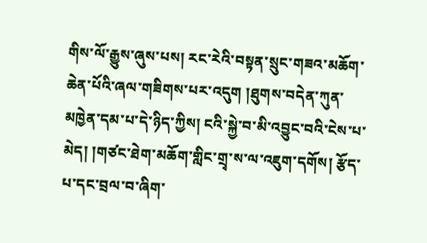གིས་ལོ་རྒྱུས་ཞུས་པས། རང་རེའི་བསྟན་སྲུང་གཟའ་མཆོག་ཆེན་པོའི་ཞལ་གཟིགས་པར་འདུག །ཐུགས་བདེན་ཀུན་མཁྱེན་དམ་པ་དེ་ཉིད་ཀྱིས། ངའི་སྐྱེ་བ་མི་འབྱུང་བའི་ངེས་པ་མེད། །གཙང་ཐེག་མཆོག་གླིང་གྲྭ་ས་ལ་འཇུག་དགོས། རྩོད་པ་དང་བྲལ་བ་ཞིག་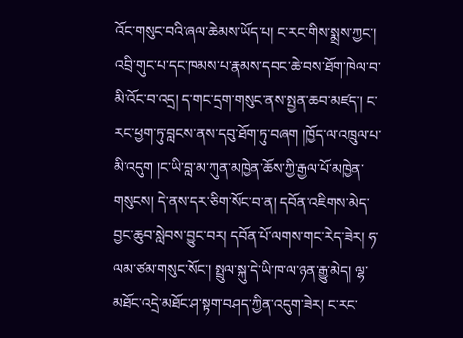འོང་གསུང་བའི་ཞལ་ཆེམས་ཡོད་པ། ང་རང་གིས་སྨྲས་ཀྱང་། འབྲི་གུང་པ་དང་ཁམས་པ་རྣམས་དབང་ཆེ་བས་ཐོག་ཁེལ་བ་མི་འོང་བ་འདྲ། ད་གང་དྲག་གསུང་ནས་སྤྱན་ཆབ་མཛད་། ང་རང་ཕྱག་ཏུ་བླངས་ནས་དབུ་ཐོག་ཏུ་བཞག །ཁྱོད་ལ་འཁྲུལ་པ་མི་འདུག །ང་ཡི་བླ་མ་ཀུན་མཁྱེན་ཆོས་ཀྱི་རྒྱལ་པོ་མཁྱེན་གསུངས། དེ་ནས་དར་ཅིག་སོང་བ་ན། དབོན་འཇིགས་མེད་བྱང་ཆུབ་སླེབས་བྱུང་བར། དབོན་པོ་ལགས་གང་རེད་ཟེར། ཧ་ལམ་ཙམ་གསུང་སོང་། སྤྲུལ་སྐུ་དེ་ཡི་ཁ་ལ་ཉན་རྒྱུ་མེད། ལྷ་མཐོང་འདྲེ་མཐོང་ཤ་སྟག་བཤད་ཀྱིན་འདུག་ཟེར། ང་རང་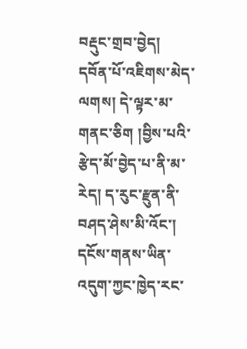བརྡུང་གྲབ་བྱེད། དབོན་པོ་འཇིགས་མེད་ལགས། དེ་ལྟར་མ་གནང་ཅིག །བྱིས་པའི་རྩེད་མོ་བྱེད་པ་ནི་མ་རེད། ད་རུང་རྫུན་ནི་བཤད་ཤེས་མི་འོང་། དངོས་གནས་ཡིན་འདུག་ཀྱང་ཁྱེད་རང་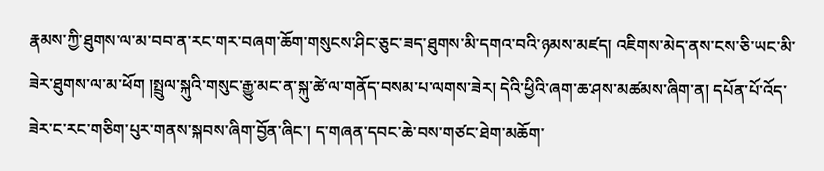རྣམས་ཀྱི་ཐུགས་ལ་མ་བབ་ན་རང་གར་བཞག་ཆོག་གསུངས་ཤིང་ཅུང་ཟད་ཐུགས་མི་དགའ་བའི་ཉམས་མཛད། འཇིགས་མེད་ནས་ངས་ཅི་ཡང་མི་ཟེར་ཐུགས་ལ་མ་ཕོག །སྤྲུལ་སྐུའི་གསུང་རྒྱུ་མང་ན་སྐུ་ཚེ་ལ་གནོད་བསམ་པ་ལགས་ཟེར། དེའི་ཕྱིའི་ཞག་ཆ་ཤས་མཚམས་ཞིག་ན། དཔོན་པོ་འོད་ཟེར་ང་རང་གཅིག་པུར་གནས་སྐབས་ཞིག་བྱོན་ཞིང་། ད་གཞན་དབང་ཆེ་བས་གཙང་ཐེག་མཆོག་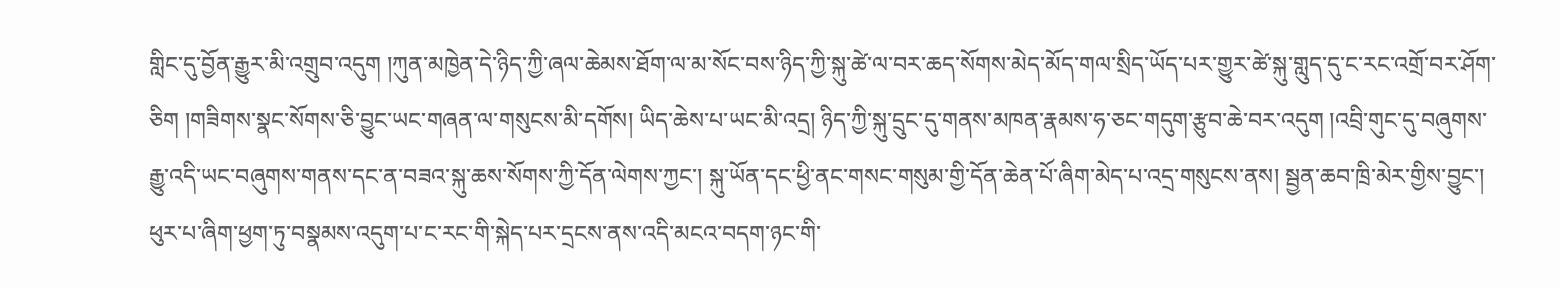གླིང་དུ་བྱོན་རྒྱུར་མི་འགྲུབ་འདུག །ཀུན་མཁྱེན་དེ་ཉིད་ཀྱི་ཞལ་ཆེམས་ཐོག་ལ་མ་སོང་བས་ཉིད་ཀྱི་སྐུ་ཚེ་ལ་བར་ཆད་སོགས་མེད་མོད་གལ་སྲིད་ཡོད་པར་གྱུར་ཚེ་སྐུ་གླུད་དུ་ང་རང་འགྲོ་བར་ཤོག་ཅིག །གཟིགས་སྣང་སོགས་ཅི་བྱུང་ཡང་གཞན་ལ་གསུངས་མི་དགོས། ཡིད་ཆེས་པ་ཡང་མི་འདྲ། ཉིད་ཀྱི་སྐུ་དྲུང་དུ་གནས་མཁན་རྣམས་ཧ་ཅང་གདུག་རྩུབ་ཆེ་བར་འདུག །འབྲི་གུང་དུ་བཞུགས་རྒྱུ་འདི་ཡང་བཞུགས་གནས་དང་ན་བཟའ་སྐུ་ཆས་སོགས་ཀྱི་དོན་ལེགས་ཀྱང་། སྐུ་ཡོན་དང་ཕྱི་ནང་གསང་གསུམ་གྱི་དོན་ཆེན་པོ་ཞིག་མེད་པ་འདྲ་གསུངས་ནས། སྦྱན་ཆབ་ཁྲི་མེར་གྱིས་བྱུང་། ཕུར་པ་ཞིག་ཕྱག་ཏུ་བསྣམས་འདུག་པ་ང་རང་གི་སྐེད་པར་དྲངས་ནས་འདི་མངའ་བདག་ཉང་གི་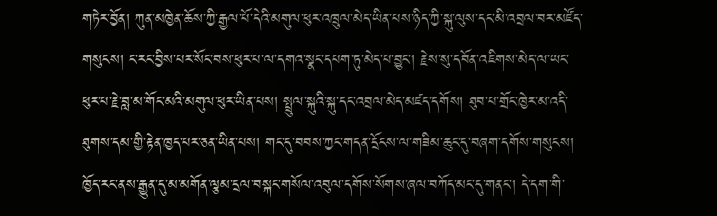གཏེར་བྱོན། ཀུན་མཁྱེན་ཆོས་ཀྱི་རྒྱལ་པོ་དེའི་མགུལ་ཕུར་འཁྲུལ་མེད་ཡིན་པས་ཉིད་ཀྱི་སྐུ་ལུས་དང་མི་འབྲལ་བར་མཛོད་གསུངས། ང་རང་བྱིས་པར་སོང་བས་ཕུར་པ་ལ་དགའ་སྣང་དཔག་ཏུ་མེད་པ་བྱུང་། རྗེས་སུ་དབོན་འཇིགས་མེད་ལ་ཡང་ཕུར་པ་རྗེ་བླ་མ་གོང་མའི་མགུལ་ཕུར་ཡིན་པས། སྤྲུལ་སྐུའི་སྐུ་དང་འབྲལ་མེད་མཛད་དགོས། ཐུབ་པ་གྲོང་ཁྱེར་མ་འདི་ཐུགས་དམ་གྱི་རྟེན་ཁྱད་པར་ཅན་ཡིན་པས། གང་དུ་བབས་ཀྱང་གདན་དྲོངས་ལ་གཟིམ་ཆུང་དུ་བཞག་དགོས་གསུངས། ཁྱོད་རང་ནས་རྒྱུན་དུ་མ་མགོན་ལྕམ་དྲལ་བསྐང་གསོལ་འབུལ་དགོས་སོགས་ཞལ་བཀོད་མང་དུ་གནང་། དེ་དག་གི་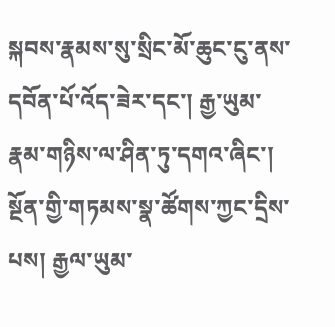སྐབས་རྣམས་སུ་སྲིང་མོ་ཆུང་ངུ་ནས་དབོན་པོ་འོད་ཟེར་དང་། རྒྱ་ཡུམ་རྣམ་གཉིས་ལ་ཤིན་ཏུ་དགའ་ཞིང་། སྔོན་གྱི་གཏམས་སྣ་ཚོགས་ཀྱང་དྲིས་པས། རྒྱལ་ཡུམ་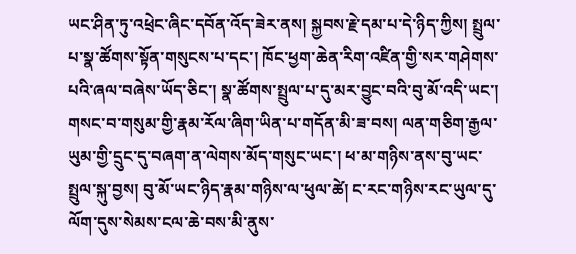ཡང་ཤིན་ཏུ་འཕྲེང་ཞིང་དབོན་འོད་ཟེར་ནས། སྐྱབས་རྗེ་དམ་པ་དེ་ཉིད་ཀྱིས། སྤྲུལ་པ་སྣ་ཚོགས་སྟོན་གསུངས་པ་དང་། ཁོང་ཕྱག་ཆེན་རིག་འཛིན་གྱི་སར་གཤེགས་པའི་ཞལ་བཞེས་ཡོད་ཅིང་། སྣ་ཚོགས་སྤྲུལ་པ་དུ་མར་བྱུང་བའི་བུ་མོ་འདི་ཡང་། གསང་བ་གསུམ་གྱི་རྣམ་རོལ་ཞིག་ཡིན་པ་གདོན་མི་ཟ་བས། ལན་གཅིག་རྒྱལ་ཡུམ་གྱི་དྲུང་དུ་བཞག་ན་ལེགས་མོད་གསུང་ཡང་། ཕ་མ་གཉིས་ནས་བུ་ཡང་སྤྲུལ་སྐུ་བྱས། བུ་མོ་ཡང་ཉིད་རྣམ་གཉིས་ལ་ཕུལ་ཚེ། ང་རང་གཉིས་རང་ཡུལ་དུ་ལོག་དུས་སེམས་ངལ་ཆེ་བས་མི་ནུས་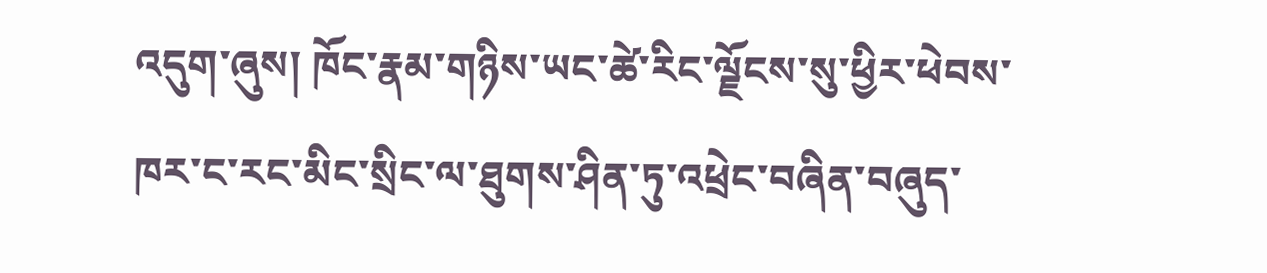འདུག་ཞུས། ཁོང་རྣམ་གཉིས་ཡང་ཚེ་རིང་ལྗོངས་སུ་ཕྱིར་ཕེབས་ཁར་ང་རང་མིང་སྲིང་ལ་ཐུགས་ཤིན་ཏུ་འཕྲེང་བཞིན་བཞུད་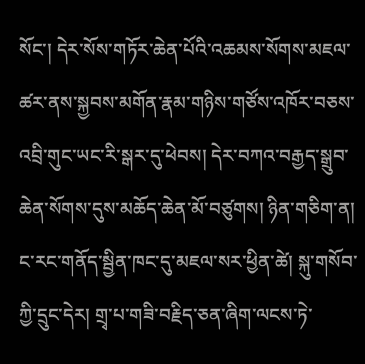སོང་། དེར་སོས་གཏོར་ཆེན་པོའི་འཆམས་སོགས་མཇལ་ཚར་ནས་སྐྱབས་མགོན་རྣམ་གཉིས་གཙོས་འཁོར་བཅས་འབྲི་གུང་ཡང་རི་སྒར་དུ་ཕེབས། དེར་བཀའ་བརྒྱད་སྒྲུབ་ཆེན་སོགས་དུས་མཆོད་ཆེན་མོ་བཙུགས། ཉིན་གཅིག་ན། ང་རང་གནོད་སྦྱིན་ཁང་དུ་མཇལ་སར་ཕྱིན་ཚེ། སྐུ་གསོབ་ཀྱི་དྲུང་དེར། གྲྭ་པ་གཟི་བརྗིད་ཅན་ཞིག་ལངས་ཏེ་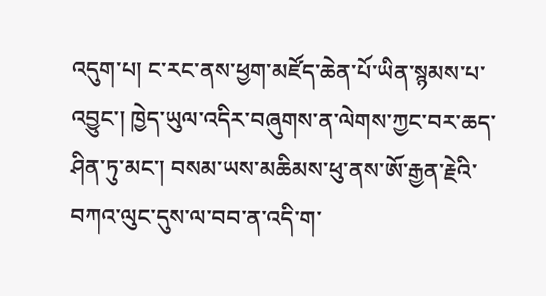འདུག་པ། ང་རང་ནས་ཕྱག་མཛོད་ཆེན་པོ་ཡིན་སྙམས་པ་འབྱུང་། ཁྱེད་ཡུལ་འདིར་བཞུགས་ན་ལེགས་ཀྱང་བར་ཆད་ཤིན་ཏུ་མང་། བསམ་ཡས་མཆིམས་ཕུ་ནས་ཨོ་རྒྱན་རྗེའི་བཀའ་ལུང་དུས་ལ་བབ་ན་འདི་ག་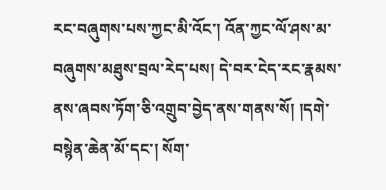རང་བཞུགས་པས་ཀྱང་མི་འོང་། འོན་ཀྱང་ལོ་ཤས་མ་བཞུགས་མཐུས་བྲལ་རེད་པས། དེ་བར་ངེད་རང་རྣམས་ནས་ཞབས་ཏོག་ཅི་འགྲུབ་བྱེད་ནས་གནས་སོ། །དགེ་བསྙེན་ཆེན་མོ་དང་། སོག་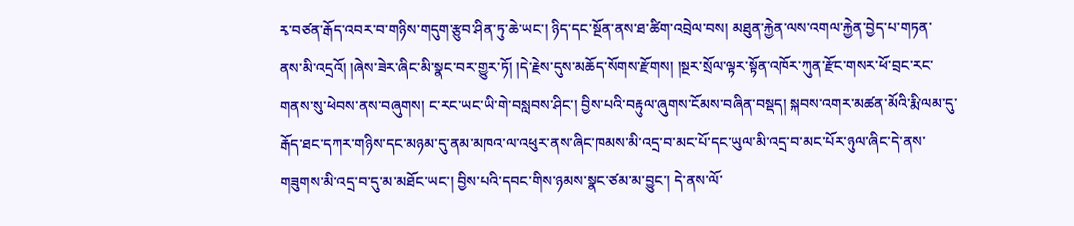རྭ་བཙན་རྒོད་འབར་བ་གཉིས་གདུག་རྩུབ་ཤིན་ཏུ་ཆེ་ཡང་། ཉིད་དང་སྔོན་ནས་ཐ་ཚིག་འབྲེལ་བས། མཐུན་རྐྱེན་ལས་འགལ་རྐྱེན་བྱེད་པ་གཏན་ནས་མི་འདྲའོ། །ཞེས་ཟེར་ཞིང་མི་སྣང་བར་གྱུར་ཏོ། །དེ་རྗེས་དུས་མཆོད་སོགས་རྫོགས། །སྔར་སྲོལ་ལྟར་སྟོན་འཁོར་ཀུན་རྫོང་གསར་ཕོ་བྲང་རང་གནས་སུ་ཕེབས་ནས་བཞུགས། ང་རང་ཡང་ཡི་གེ་བསླབས་ཤིང་། བྱིས་པའི་བརྟུལ་ཞུགས་ངོམས་བཞིན་བསྡད། སྐབས་འགར་མཚན་མོའི་རྨི་ལམ་དུ་རྒོད་ཐང་དཀར་གཉིས་དང་མཉམ་དུ་ནམ་མཁའ་ལ་འཕུར་ནས་ཞིང་ཁམས་མི་འདྲ་བ་མང་པོ་དང་ཡུལ་མི་འདྲ་བ་མང་པོར་ཉུལ་ཞིང་དེ་ནས་གཟུགས་མི་འདྲ་བ་དུ་མ་མཐོང་ཡང་། བྱིས་པའི་དབང་གིས་ཉམས་སྣང་ཙམ་མ་བྱུང་། དེ་ནས་ལོ་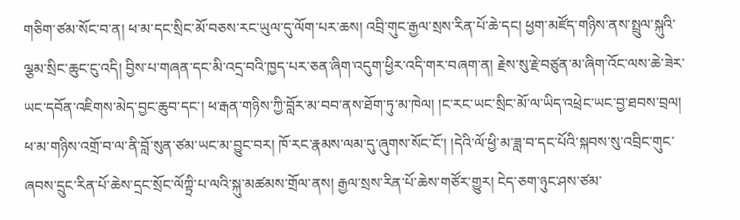གཅིག་ཙམ་སོང་བ་ན། ཕ་མ་དང་སྲིང་མོ་བཅས་རང་ཡུལ་དུ་ལོག་པར་ཆས། འབྲི་གུང་རྒྱལ་སྲས་རིན་པོ་ཆེ་དང། ཕྱག་མཛོད་གཉིས་ནས་སྤྲུལ་སྐུའི་ལྕམ་སྲིང་ཆུང་ངུ་འདི། བྱིས་པ་གཞན་དང་མི་འདྲ་བའི་ཁྱད་པར་ཅན་ཞིག་འདུག་ཕྱིར་འདི་གར་བཞག་ན། རྗེས་སུ་རྗེ་བཙུན་མ་ཞིག་འོང་ལས་ཆེ་ཟེར་ཡང་དབོན་འཇིགས་མེད་བྱང་ཆུབ་དང་། ཕ་རྒན་གཉིས་ཀྱི་བློར་མ་བབ་ནས་ཐོག་ཏུ་མ་ཁེལ། །ང་རང་ཡང་སྲིང་མོ་ལ་ཡིད་འཕྲེང་ཡང་བྱ་ཐབས་བྲལ། ཕ་མ་གཉིས་འགྲོ་བ་ལ་ནི་བློ་སུན་ཙམ་ཡང་མ་བྱུང་བར། ཁོ་རང་རྣམས་ལམ་དུ་ཞུགས་སོང་ངོ་། །དེའི་ལོ་ཕྱི་མ་ཟླ་བ་དང་པོའི་སྐབས་སུ་འབྲིང་གུང་ཞབས་དྲུང་རིན་པོ་ཆེས་དྲང་སྲོང་ལོཀྟྲི་པ་ལའི་སྐུ་མཚམས་གྲོལ་ནས། རྒྱལ་སྲས་རིན་པོ་ཆེས་གཙོར་གྱུར། ངེད་ཅག་ཉུང་ཤས་ཙམ་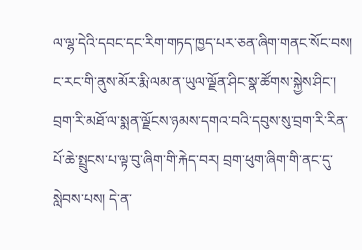ལ་ལྷ་དེའི་དབང་དང་རིག་གཏད་ཁྱད་པར་ཅན་ཞིག་གནང་སོང་བས། ང་རང་གི་ནུས་མོར་རྨི་ལམ་ན་ཡུལ་ལྗོན་ཤིང་སྣ་ཚོགས་སྐྱེས་ཤིང་། བྲག་རི་མཐོ་ལ་སྨན་ལྗོངས་ཉམས་དགའ་བའི་དབུས་སུ་བྲག་རི་རིན་པོ་ཆེ་སྤྲུངས་པ་ལྟ་བུ་ཞིག་གི་རྐེད་བར། བྲག་ཕུག་ཞིག་གི་ནང་དུ་སླེབས་པས། དེ་ན་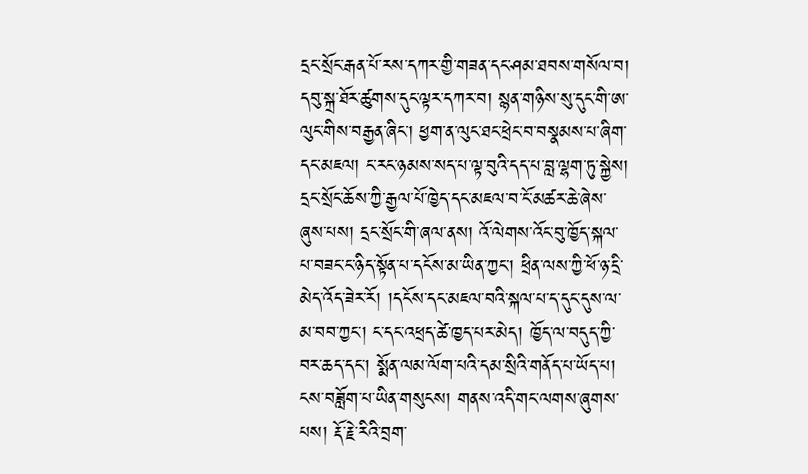དྲང་སྲོང་རྒན་པོ་རས་དཀར་གྱི་གཟན་དང་ཤམ་ཐབས་གསོལ་བ། དབུ་སྐྲ་ཐོར་ཚུགས་དུང་ལྟར་དཀར་བ། སྙན་གཉིས་སུ་དུང་གི་ཨ་ལུང་གིས་བརྒྱན་ཞིང་། ཕྱག་ན་ལུང་ཐང་ཕྲེང་བ་བསྣམས་པ་ཞིག་དང་མཇལ། ང་རང་ཉམས་སད་པ་ལྟ་བུའི་དད་པ་བླ་ལྷག་ཏུ་སྐྱེས། དྲང་སྲོང་ཆོས་ཀྱི་རྒྱལ་པོ་ཁྱེད་དང་མཇལ་བ་ངོ་མཚར་ཆེ་ཞེས་ཞུས་པས། དྲང་སྲོང་གི་ཞལ་ནས། འོ་ལེགས་འོང་བུ་ཁྱོད་སྐལ་པ་བཟང་ང་ཉིད་སྟོན་པ་དངོས་མ་ཡིན་ཀྱང་། ཕྲིན་ལས་ཀྱི་ཕོ་ཉ་དྲི་མེད་འོད་ཟེར་རོ། །དངོས་དང་མཇལ་བའི་སྐལ་པ་ད་དུང་དུས་ལ་མ་བབ་ཀྱང་། ང་དང་འཕྲད་ཚེ་ཁྱད་པར་མེད། ཁྱོད་ལ་བདུད་ཀྱི་བར་ཆད་དང་། སྨོན་ལམ་ལོག་པའི་དམ་སྲིའི་གནོད་པ་ཡོད་པ། ངས་བཟློག་པ་ཡིན་གསུངས། གནས་འདི་གང་ལགས་ཞུགས་པས། རྡོ་རྗེ་རིའི་བྲག་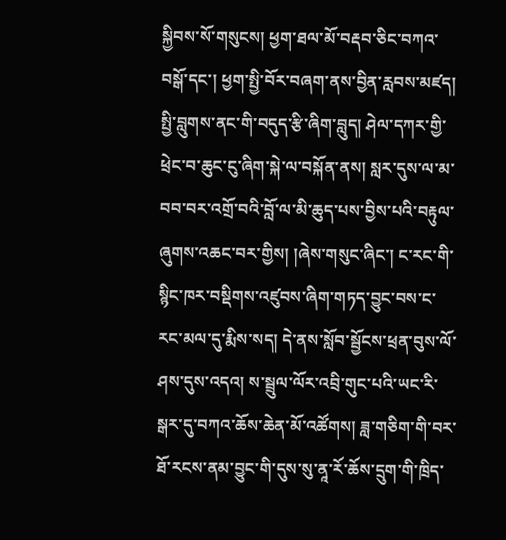སྐྱིབས་སོ་གསུངས། ཕྱག་ཐལ་མོ་བརྡབ་ཅིང་བཀའ་བསྒོ་དང་། ཕྱག་སྤྱི་བོར་བཞག་ནས་བྱིན་རླབས་མཛད། སྤྱི་བླུགས་ནང་གི་བདུད་རྩི་ཞིག་བླུད། ཤེལ་དཀར་གྱི་ཕྲེང་བ་ཆུང་ངུ་ཞིག་སྐེ་ལ་བསྐོན་ནས། སླར་དུས་ལ་མ་བབ་བར་འགྲོ་བའི་བློ་ལ་མི་ཆུད་པས་བྱིས་པའི་བརྟུལ་ཞུགས་འཆང་བར་གྱིས། །ཞེས་གསུང་ཞིང་། ང་རང་གི་སྙིང་ཁར་བསྡིགས་འཛུབས་ཞིག་གཏད་བྱུང་བས་ང་རང་མལ་དུ་རྨིས་སད། དེ་ནས་སློབ་སྦྱོངས་ཕྲན་བུས་ལོ་ཤས་དུས་འདའ། ས་སྦྲུལ་ལོར་འབྲི་གུང་པའི་ཡང་རི་སྒར་དུ་བཀའ་ཆོས་ཆེན་མོ་འཚོགས། ཟླ་གཅིག་གི་བར་ཐོ་རངས་ནམ་བྱུང་གི་དུས་སུ་ནཱ་རོ་ཆོས་དྲུག་གི་ཁྲིད་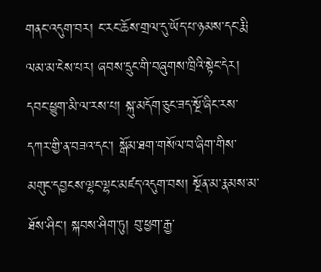གནང་འདུག་བར། ང་རང་ཆོས་གྲལ་དུ་ཡོད་པ་ཉམས་དང་རྨི་ལམ་མ་ངེས་པར། ཞབས་དྲུང་གི་བཞུགས་ཁྲིའི་སྟེང་དེར། དབང་ཕྱུག་མི་ལ་རས་པ། སྐུ་མདོག་ཅུང་ཟད་སྔོ་ཞིང་རས་དཀར་གྱི་ན་བཟའ་དང་། སྒོམ་ཐག་གསོལ་བ་ཞིག་གིས་མགུང་དབྱངས་ལྷང་ལྷང་མཛད་འདུག་བས། སྔོན་མ་རྣམས་མ་ཐོས་ཤིང་། སྐབས་ཤིག་ཏུ། བུ་ཕྱག་རྒྱ་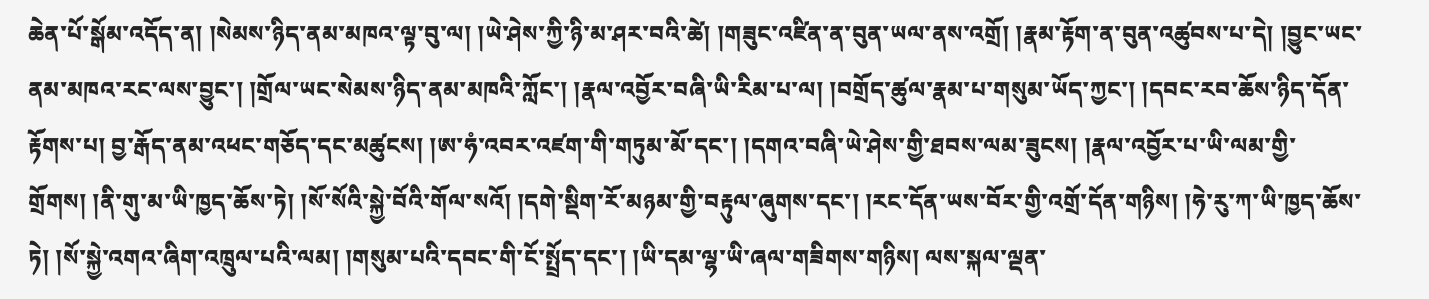ཆེན་པོ་སྒོམ་འདོད་ན། །སེམས་ཉིད་ནམ་མཁའ་ལྟ་བུ་ལ། །ཡེ་ཤེས་ཀྱི་ཉི་མ་ཤར་བའི་ཚེ། །གཟུང་འཛིན་ན་བུན་ཡལ་ནས་འགྲོ། །རྣམ་རྟོག་ན་བུན་འཚུབས་པ་དེ། །བྱུང་ཡང་ནམ་མཁའ་རང་ལས་བྱུང་། །གྲོལ་ཡང་སེམས་ཉིད་ནམ་མཁའི་ཀློང་། །རྣལ་འབྱོར་བཞི་ཡི་རིམ་པ་ལ། །བགྲོད་ཚུལ་རྣམ་པ་གསུམ་ཡོད་ཀྱང་། །དབང་རབ་ཆོས་ཉིད་དོན་རྟོགས་པ། བྱ་རྒོད་ནམ་འཕང་གཅོད་དང་མཚུངས། །ཨ་ཧཾ་འབར་འཛག་གི་གཏུམ་མོ་དང་། །དགའ་བཞི་ཡེ་ཤེས་གྱི་ཐབས་ལམ་ཟུངས། །རྣལ་འབྱོར་པ་ཡི་ལམ་གྱི་གྲོགས། །ནི་གུ་མ་ཡི་ཁྱད་ཆོས་ཏེ། །སོ་སོའི་སྐྱེ་བོའི་གོལ་སའོ། །དགེ་སྡིག་རོ་མཉམ་གྱི་བརྟུལ་ཞུགས་དང་། །རང་དོན་ཡས་བོར་གྱི་འགྲོ་དོན་གཉིས། །ཧེ་རུ་ཀ་ཡི་ཁྱད་ཆོས་ཏེ། །སོ་སྐྱེ་འགའ་ཞིག་འཁྲུལ་པའི་ལམ། །གསུམ་པའི་དབང་གི་ངོ་སྤྲོད་དང་། །ཡི་དམ་ལྷ་ཡི་ཞལ་གཟིགས་གཉིས། ལས་སྐལ་ལྡན་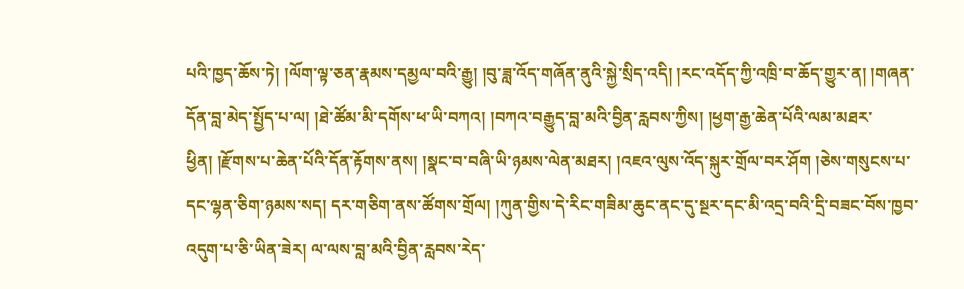པའི་ཁྱད་ཆོས་ཏེ། །ལོག་ལྟ་ཅན་རྣམས་དམྱལ་བའི་རྒྱུ། །བུ་ཟླ་འོད་གཞོན་ནུའི་སྐྱེ་སྲིད་འདི། །རང་འདོད་ཀྱི་འཁྲི་བ་ཆོད་གྱུར་ན། །གཞན་དོན་བླ་མེད་སྤྱོད་པ་ལ། །ཐེ་ཚོམ་མི་དགོས་ཕ་ཡི་བཀའ། །བཀའ་བརྒྱུད་བླ་མའི་བྱིན་རླབས་ཀྱིས། །ཕྱག་རྒྱ་ཆེན་པོའི་ལམ་མཐར་ཕྱིན། །རྫོགས་པ་ཆེན་པོའི་དོན་རྟོགས་ནས། །སྣང་བ་བཞི་ཡི་ཉམས་ལེན་མཐར། །འཇའ་ལུས་འོད་སྐུར་གྲོལ་བར་ཤོག །ཅེས་གསུངས་པ་དང་ལྷན་ཅིག་ཉམས་སད། དར་གཅིག་ནས་ཚོགས་གྲོལ། །ཀུན་གྱིས་དེ་རིང་གཟིམ་ཆུང་ནང་དུ་སྔར་དང་མི་འདྲ་བའི་དྲི་བཟང་བོས་ཁྱབ་འདུག་པ་ཅི་ཡིན་ཟེར། ལ་ལས་བླ་མའི་བྱིན་རླབས་རེད་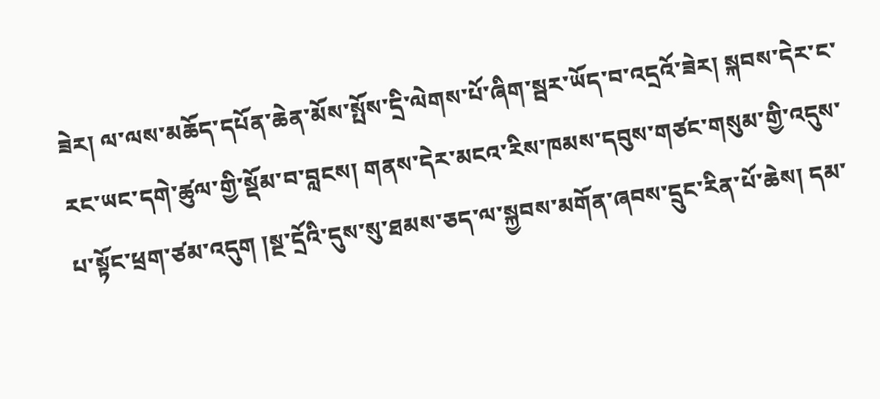ཟེར། ལ་ལས་མཆོད་དཔོན་ཆེན་མོས་སྤོས་དྲི་ལེགས་པོ་ཞིག་སྦར་ཡོད་བ་འདྲའོ་ཟེར། སྐབས་དེར་ང་རང་ཡང་དགེ་ཚུལ་གྱི་སྡོམ་བ་བླངས། གནས་དེར་མངའ་རིས་ཁམས་དབུས་གཙང་གསུམ་གྱི་འདུས་པ་སྟོང་ཕྲག་ཙམ་འདུག །སྔ་དྲོའི་དུས་སུ་ཐམས་ཅད་ལ་སྐྱབས་མགོན་ཞབས་དྲུང་རིན་པོ་ཆེས། དམ་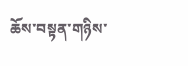ཆོས་བསྟན་གཉིས་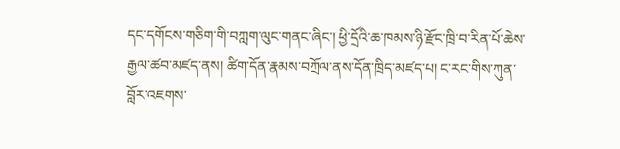དང་དགོངས་གཅིག་གི་བཀླག་ལུང་གནང་ཞིང་། ཕྱི་དྲོའི་ཆ་ཁམས་ཉི་རྫོང་ཁྲི་བ་རིན་པོ་ཆེས་རྒྱལ་ཚབ་མཛད་ནས། ཚིག་དོན་རྣམས་བཀྲོལ་ནས་དོན་ཁྲིད་མཛད་པ། ང་རང་གིས་ཀུན་བློར་འཇགས་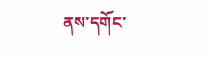ནས་དགོང་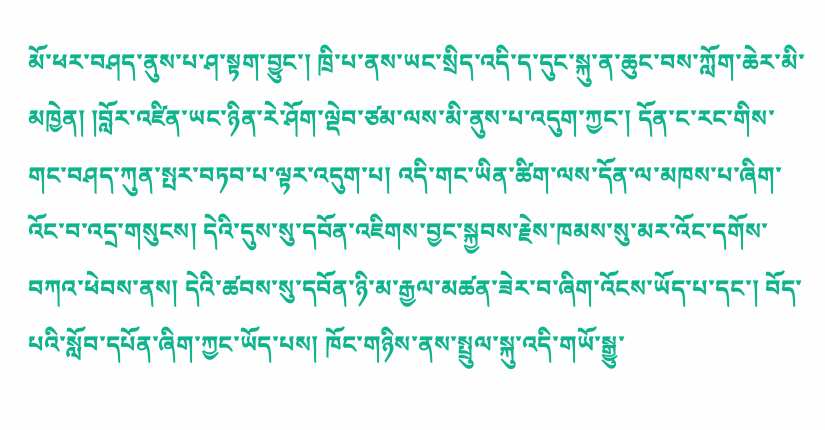མོ་ཕར་བཤད་ནུས་པ་ཤ་སྟག་བྱུང་། ཁྲི་པ་ནས་ཡང་སྲིད་འདི་ད་དུང་སྐུ་ན་ཆུང་བས་ཀློག་ཆེར་མི་མཁྱེན། །བློར་འཛིན་ཡང་ཉིན་རེ་ཤོག་ལྡེབ་ཙམ་ལས་མི་ནུས་པ་འདུག་ཀྱང་། དོན་ང་རང་གིས་གང་བཤད་ཀུན་སྤར་བཏབ་པ་ལྟར་འདུག་པ། འདི་གང་ཡིན་ཚིག་ལས་དོན་ལ་མཁས་པ་ཞིག་འོང་བ་འདྲ་གསུངས། དེའི་དུས་སུ་དབོན་འཇིགས་བྱང་སྐྱབས་རྗེས་ཁམས་སུ་མར་འོང་དགོས་བཀའ་ཕེབས་ནས། དེའི་ཚབས་སུ་དབོན་ཉི་མ་རྒྱལ་མཚན་ཟེར་བ་ཞིག་འོངས་ཡོད་པ་དང་། བོད་པའི་སློབ་དཔོན་ཞིག་ཀྱང་ཡོད་པས། ཁོང་གཉིས་ནས་སྤྲུལ་སྐུ་འདི་གཡོ་སྒྱུ་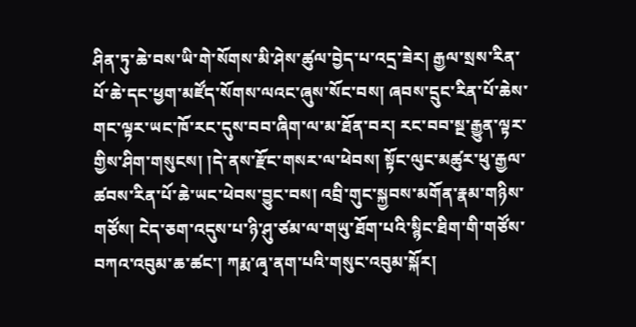ཤིན་ཏུ་ཆེ་བས་ཡི་གེ་སོགས་མི་ཤེས་ཚུལ་བྱེད་པ་འདྲ་ཟེར། རྒྱལ་སྲས་རིན་པོ་ཆེ་དང་ཕྱག་མཛོད་སོགས་ལའང་ཞུས་སོང་བས། ཞབས་དྲུང་རིན་པོ་ཆེས་གང་ལྟར་ཡང་ཁོ་རང་དུས་བབ་ཞིག་ལ་མ་ཐོན་བར། རང་བབ་སྔ་རྒྱུན་ལྟར་གྱིས་ཤིག་གསུངས། །དེ་ནས་རྫོང་གསར་ལ་ཕེབས། སྟོང་ལུང་མཚུར་ཕུ་རྒྱལ་ཚབས་རིན་པོ་ཆེ་ཡང་ཕེབས་བྱུང་བས། འབྲི་གུང་སྐྱབས་མགོན་རྣམ་གཉིས་གཙོས། ངེད་ཅག་འདུས་པ་ཉི་ཤུ་ཙམ་ལ་གཡུ་ཐོག་པའི་སྙིང་ཐིག་གི་གཙོས་བཀའ་འབུམ་ཆ་ཚང་། ཀརྨ་ཞྭ་ནག་པའི་གསུང་འབུམ་སྐོར།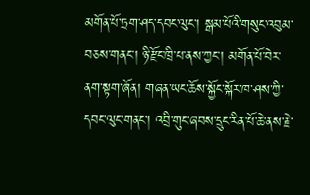མགོན་པོ་ཏྲག་ཤད་དབང་ལུང་། སྒམ་པོའི་གསུང་འབུམ་བཅས་གནང་། ཉི་རྫོང་ཁྲི་པ་ནས་ཀྱང་། མགོན་པོ་བེར་ནག་སྟག་ཞོན། གཞན་ཡང་ཆོས་སྐྱོང་སྐོར་ཁ་ཤས་ཀྱི་དབང་ལུང་གནང་། འབྲི་གུང་ཞབས་དྲུང་རིན་པོ་ཆེ་ནས་རྗེ་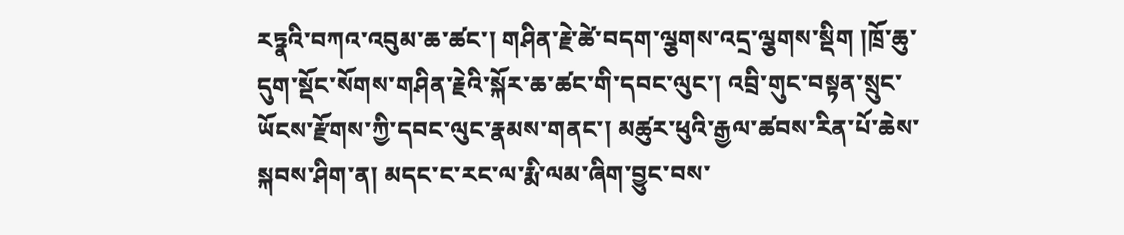རཏྣའི་བཀའ་འབུམ་ཆ་ཚང་། གཤིན་རྗེ་ཚེ་བདག་ལྕགས་འདྲ་ལྕགས་སྡིག །ཁྲོ་ཆུ་དུག་སྡོང་སོགས་གཤིན་རྗེའི་སྐོར་ཆ་ཚང་གི་དབང་ལུང་། འབྲི་གུང་བསྟན་སྲུང་ཡོངས་རྫོགས་ཀྱི་དབང་ལུང་རྣམས་གནང་། མཚུར་ཕུའི་རྒྱལ་ཚབས་རིན་པོ་ཆེས་སྐབས་ཤིག་ན། མདང་ང་རང་ལ་རྨི་ལམ་ཞིག་བྱུང་བས་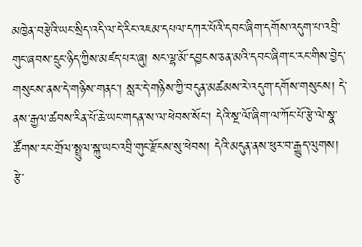མཁྱེན་བརྩེའི་ཡང་སྲིད་འདི་ལ་དེ་རིང་འཇམ་དཔལ་དཀར་པོའི་དབང་ཞིག་དགོས་འདུག་པ་འབྲི་གུང་ཞབས་དྲུང་ཉིད་ཀྱིས་མཛད་པར་ཞུ། སང་ལྷ་མོ་དབྱངས་ཅན་མའི་དབང་ཞིག་ང་རང་གིས་བྱེད་གསུངས་ནས་དེ་གཉིས་གནང་། སླར་དེ་གཉིས་ཀྱི་བདུན་མཚམས་རེ་འདུག་དགོས་གསུངས། དེ་ནས་རྒྱལ་ཚབས་རིན་པོ་ཆེ་ཡང་གདན་ས་ལ་ཕེབས་སོང་། དེའི་སྔ་ལོ་ཞིག་ལ་ཀོང་པོ་རྩེ་ལེ་སྣ་ཚོགས་རང་གྲོལ་སྤྲུལ་སྐུ་ཡང་འབྲི་གུང་རྫོངས་སུ་ཕེབས། དེའི་མདུན་ནས་ཕུར་བ་རྒྱུད་ལུགས། རྩེ་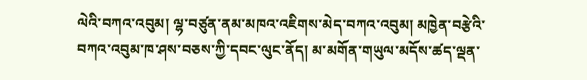ལེའི་བཀའ་འབུམ། ལྷ་བཙུན་ནམ་མཁའ་འཇིགས་མེད་བཀའ་འབུམ། མཁྱེན་བརྩེའི་བཀའ་འབུམ་ཁ་ཤས་བཅས་ཀྱི་དབང་ལུང་ནོད། མ་མགོན་གཡུལ་མདོས་ཚད་ལྡན་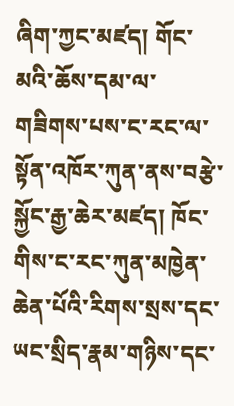ཞིག་ཀྱང་མཛད། གོང་མའི་ཆོས་དམ་ལ་གཟིགས་པས་ང་རང་ལ་སྟོན་འཁོར་ཀུན་ནས་བརྩེ་སྐྱོང་རྒྱ་ཆེར་མཛད། ཁོང་གིས་ང་རང་ཀུན་མཁྱེན་ཆེན་པོའི་རིགས་སྲས་དང་ཡང་སྲིད་རྣམ་གཉིས་དང་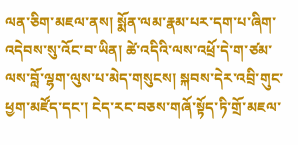ལན་ཅིག་མཇལ་ནས། སྨོན་ལམ་རྣམ་པར་དག་པ་ཞིག་འདེབས་སུ་འོང་བ་ཡིན། ཚེ་འདིའི་ལས་འཕྲོ་དེ་ག་ཙམ་ལས་བློ་ལྷག་ལུས་པ་མེད་གསུངས། སྐབས་དེར་འབྲི་གུང་ཕྱག་མཛོད་དང་། ངེད་རང་བཅས་གཞོ་སྟོད་ཏི་གྲོ་མཇལ་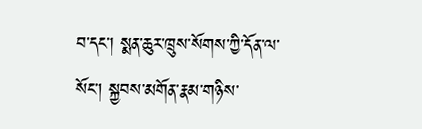བ་དང་། སྨན་ཆུར་ཁྲུས་སོགས་ཀྱི་དོན་ལ་སོང་། སྐྱབས་མགོན་རྣམ་གཉིས་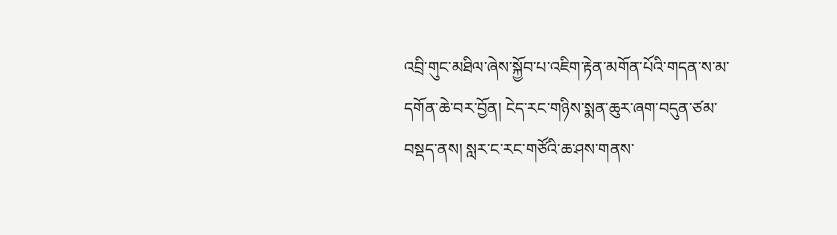འབྲི་གུང་མཐིལ་ཞེས་སྐྱོབ་པ་འཇིག་རྟེན་མགོན་པོའི་གདན་ས་མ་དགོན་ཆེ་བར་བྱོན། ངེད་རང་གཉིས་སྨན་ཆུར་ཞག་བདུན་ཙམ་བསྡད་ནས། སླར་ང་རང་གཙོའི་ཆ་ཤས་གནས་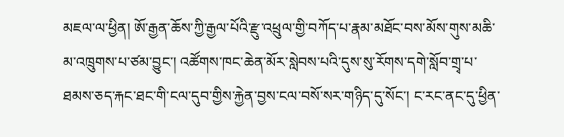མཇལ་ལ་ཕྱིན། ཨོ་རྒྱན་ཆོས་ཀྱི་རྒྱལ་པོའི་རྫུ་འཕྲུལ་གྱི་བཀོད་པ་རྣམ་མཐོང་བས་མོས་གུས་མཆི་མ་འཁྲུགས་པ་ཙམ་བྱུང་། འཚོགས་ཁང་ཆེན་མོར་སླེབས་པའི་དུས་སུ་རོགས་དགེ་སློབ་གྲྭ་པ་ཐམས་ཅད་རྐང་ཐང་གི་ངལ་དུབ་གྱིས་རྐྱེན་བྱས་ངལ་བསོ་སར་གཉིད་དུ་སོང་། ང་རང་ནང་དུ་ཕྱིན་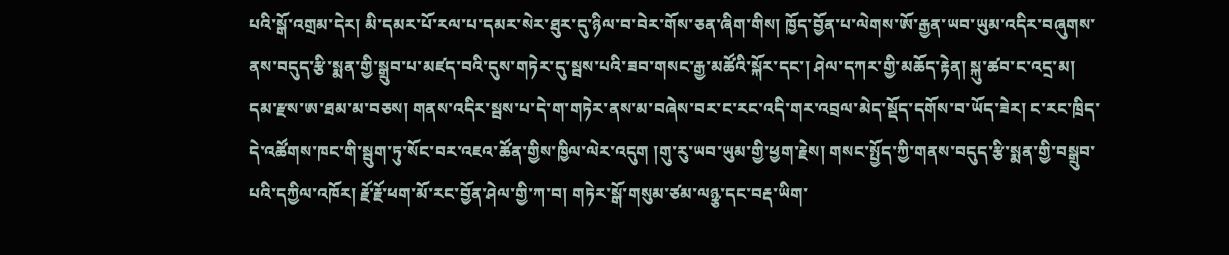པའི་སྒོ་འགྲམ་དེར། མི་དམར་པོ་རལ་པ་དམར་སེར་ཐུར་དུ་ཉིལ་བ་བེར་གོས་ཅན་ཞིག་གིས། ཁྱོད་བྱོན་པ་ལེགས་ཨོ་རྒྱན་ཡབ་ཡུམ་འདིར་བཞུགས་ནས་བདུད་རྩི་སྨན་གྱི་སྒྲུབ་པ་མཛད་བའི་དུས་གཏེར་དུ་སྦས་པའི་ཟབ་གསང་རྒྱ་མཚོའི་སྐོར་དང་། ཤེལ་དཀར་གྱི་མཆོད་རྟེན། སྐུ་ཚབ་ང་འདྲ་མ། དམ་རྫས་ཨ་ཐམ་མ་བཅས། གནས་འདིར་སྦས་པ་དེ་ག་གཏེར་ནས་མ་བཞེས་བར་ང་རང་འདི་གར་འབྲལ་མེད་སྡོད་དགོས་བ་ཡོད་ཟེར། ང་རང་ཁྲིད་དེ་འཚོགས་ཁང་གི་སྦུག་ཏུ་སོང་བར་འཇའ་ཚོན་གྱིས་ཁྱིལ་ལེར་འདུག །གུ་རུ་ཡབ་ཡུམ་གྱི་ཕྱག་རྗེས། གསང་སྤྱོད་ཀྱི་གནས་བདུད་རྩི་སྨན་གྱི་བསྒྲུབ་པའི་དཀྱིལ་འཁོར། རྗོ་རྗོ་ཕག་མོ་རང་བྱོན་ཤེལ་གྱི་ཀ་བ། གཏེར་སྒོ་གསུམ་ཙམ་ལཉྩ་དང་བརྡ་ཡིག་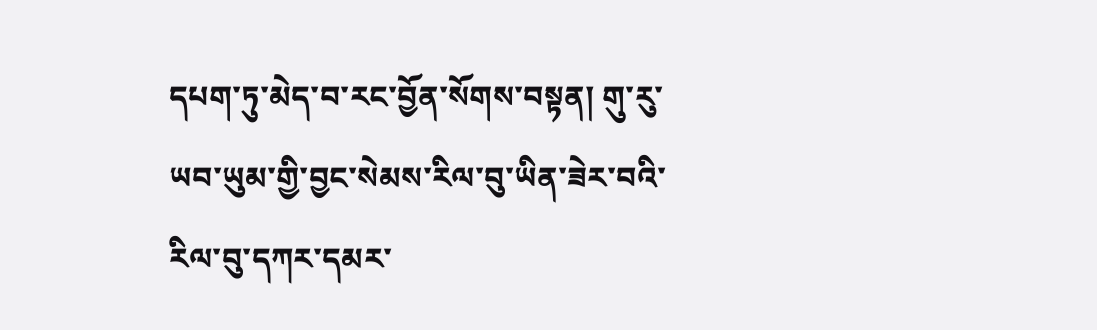དཔག་ཏུ་མེད་བ་རང་བྱོན་སོགས་བསྟན། གུ་རུ་ཡབ་ཡུམ་གྱི་བྱང་སེམས་རིལ་བུ་ཡིན་ཟེར་བའི་རིལ་བུ་དཀར་དམར་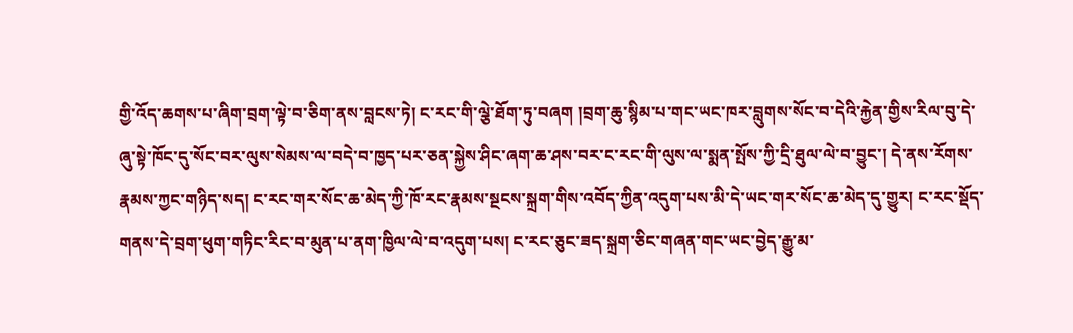གྱི་འོད་ཆགས་པ་ཞིག་བྲག་ལྟེ་བ་ཅིག་ནས་བླངས་ཏེ། ང་རང་གི་ལྕེ་ཐོག་ཏུ་བཞག །བྲག་ཆུ་སྙིམ་པ་གང་ཡང་ཁར་བླུགས་སོང་བ་དེའི་རྐྱེན་གྱིས་རིལ་བུ་དེ་ཞུ་སྟེ་ཁོང་དུ་སོང་བར་ལུས་སེམས་ལ་བདེ་བ་ཁྱད་པར་ཅན་སྐྱེས་ཤིང་ཞག་ཆ་ཤས་བར་ང་རང་གི་ལུས་ལ་སྨན་སྤོས་ཀྱི་དྲི་ཐུལ་ལེ་བ་བྱུང་། དེ་ནས་རོགས་རྣམས་ཀྱང་གཉིད་སད། ང་རང་གར་སོང་ཆ་མེད་ཀྱི་ཁོ་རང་རྣམས་སྔངས་སྐྲག་གིས་འབོད་ཀྱིན་འདུག་པས་མི་དེ་ཡང་གར་སོང་ཆ་མེད་དུ་གྱུར། ང་རང་སྡོད་གནས་དེ་བྲག་ཕུག་གཏིང་རིང་བ་མུན་པ་ནག་ཁྱིལ་ལེ་བ་འདུག་པས། ང་རང་ཅུང་ཟད་སྐྲག་ཅིང་གཞན་གང་ཡང་བྱེད་རྒྱུ་མ་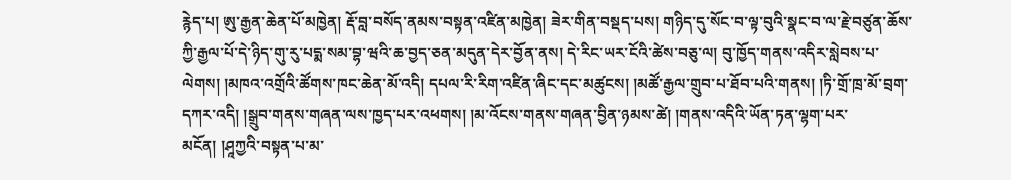རྙེད་པ། ཨུ་རྒྱན་ཆེན་པོ་མཁྱེན། རྡོ་བླ་བསོད་ནམས་བསྟན་འཛིན་མཁྱེན། ཟེར་གིན་བསྡད་པས། གཉིད་དུ་སོང་བ་ལྟ་བུའི་སྣང་བ་ལ་རྗེ་བཙུན་ཆོས་ཀྱི་རྒྱལ་པོ་དེ་ཉིད་གུ་རུ་པདྨ་སམ་བྷ་ཝའི་ཆ་བྱད་ཅན་མདུན་དེར་བྱོན་ནས། དེ་རིང་ཡར་ངོའི་ཚེས་བཅུ་ལ། བུ་ཁྱོད་གནས་འདིར་སླེབས་པ་ལེགས། །མཁའ་འགྲོའི་ཚོགས་ཁང་ཆེན་མོ་འདི། དཔལ་རི་རིག་འཛིན་ཞིང་དང་མཚུངས། །མཚོ་རྒྱལ་གྲུབ་པ་ཐོབ་པའི་གནས། །ཏི་གྲོ་ཁྲ་མོ་བྲག་དཀར་འདི། །སྒྲུབ་གནས་གཞན་ལས་ཁྱད་པར་འཕགས། །མ་འོངས་གནས་གཞན་བྱིན་ཉམས་ཚེ། །གནས་འདིའི་ཡོན་ཏན་ལྷག་པར་མངོན། །ཤཱཀྱའི་བསྟན་པ་མ་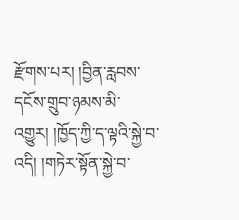རྫོགས་པར། །བྱིན་རླབས་དངོས་གྲུབ་ཉམས་མི་འགྱུར། །ཁྱོད་ཀྱི་ད་ལྟའི་སྐྱེ་བ་འདི། །གཏེར་སྟོན་སྐྱེ་བ་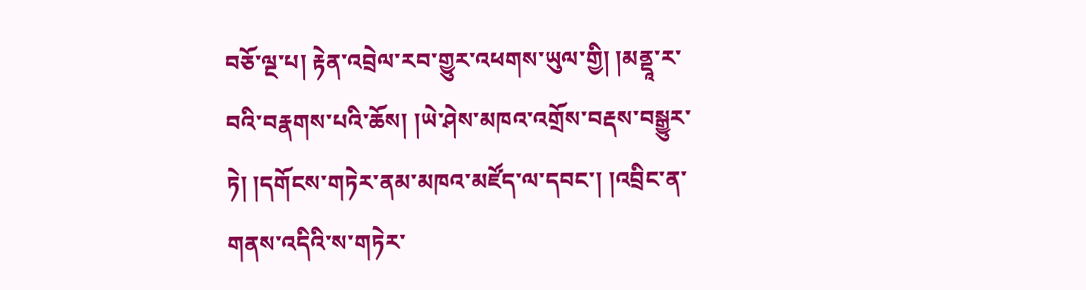བཅོ་ལྔ་པ། རྟེན་འབྲེལ་རབ་གྱུར་འཕགས་ཡུལ་གྱི། །མནྡཱ་ར་བའི་བརྣགས་པའི་ཆོས། །ཡེ་ཤེས་མཁའ་འགྲོས་བརྡས་བསྒྱུར་ཏེ། །དགོངས་གཏེར་ནམ་མཁའ་མཛོད་ལ་དབང་། །འབྲིང་ན་གནས་འདིའི་ས་གཏེར་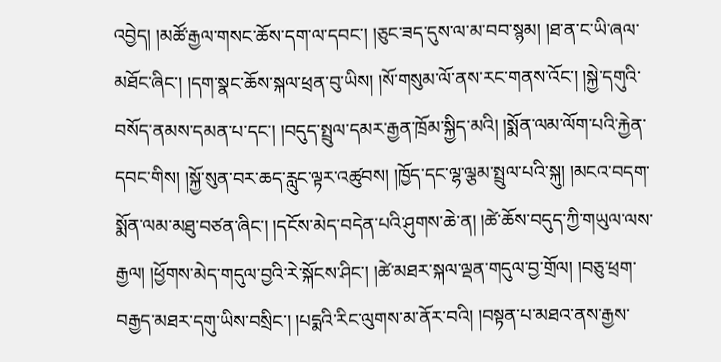འབྱེད། །མཚོ་རྒྱལ་གསང་ཆོས་དག་ལ་དབང་། །ཅུང་ཟད་དུས་ལ་མ་བབ་སྙམ། །ཐ་ན་ང་ཡི་ཞལ་མཐོང་ཞིང་། །དག་སྣང་ཆོས་སྐལ་ཕྲན་བུ་ཡིས། །སོ་གསུམ་ལོ་ནས་རང་གནས་འོང་། །སྐྱེ་དགུའི་བསོད་ནམས་དམན་པ་དང་། །བདུད་སྤྲུལ་དམར་རྒྱན་ཁྲོམ་སྐྱིད་མའི། །སྨོན་ལམ་ལོག་པའི་རྐྱེན་དབང་གིས། །སྐྱོ་སུན་བར་ཆད་རླུང་ལྟར་འཚུབས། །ཁྱོད་དང་ལྷ་ལྕམ་སྤྲུལ་པའི་སྐུ། །མངའ་བདག་སྨོན་ལམ་མཐུ་བཙན་ཞིང་། །དངོས་མེད་བདེན་པའི་ཤུགས་ཆེ་ན། །ཚེ་ཆོས་བདུད་ཀྱི་གཡུལ་ལས་རྒྱལ། །ཕྱོགས་མེད་གདུལ་བྱའི་རེ་སྐོངས་ཤིང་། །ཚེ་མཐར་སྐལ་ལྡན་གདུལ་བྱ་གྲོལ། །བཅུ་ཕྲག་བརྒྱད་མཐར་དགུ་ཡིས་བསྲིང་། །པདྨའི་རིང་ལུགས་མ་ནོར་བའི། །བསྟན་པ་མཐའ་ནས་རྒྱས་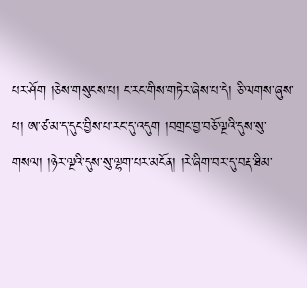པར་ཤོག །ཅེས་གསུངས་པ། ང་རང་གིས་གཏེར་ཞེས་པ་དེ། ཅི་ལགས་ཞུས་པ། ཨ་ཙ་མ་ད་དུང་བྱིས་པ་རང་དུ་འདུག །བགྲང་བྱ་བཅོ་ལྔའི་དུས་སུ་གསལ། །ཉེར་ལྔའི་དུས་སུ་ལྷག་པར་མངོན། །རེ་ཞིག་བར་དུ་བརྡ་ཐིམ་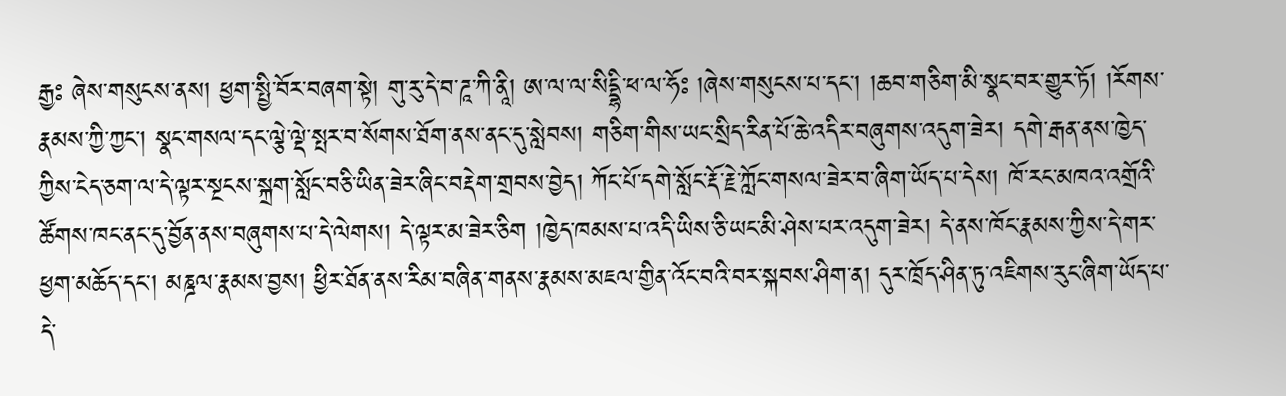རྒྱཿ ཞེས་གསུངས་ནས། ཕྱག་སྤྱི་བོར་བཞག་སྟེ། གུ་རུ་དེ་བ་ཌཱ་ཀི་ནཱི། ཨ་ལ་ལ་སིདྡྷི་ཕ་ལ་ཧོཿ །ཞེས་གསུངས་པ་དང་། །ཆབ་གཅིག་མི་སྣང་བར་གྱུར་ཏོ། །རོགས་རྣམས་ཀྱི་ཀྱང་། སྣང་གསལ་དང་ལྕེ་ལྡེ་སྤར་བ་སོགས་ཐོག་ནས་ནང་དུ་སླེབས། གཅིག་གིས་ཡང་སྲིད་རིན་པོ་ཆེ་འདིར་བཞུགས་འདུག་ཟེར། དགེ་རྒན་ནས་ཁྱེད་ཀྱིས་ངེད་ཅག་ལ་དེ་ལྟར་སྔངས་སྐྲག་སློང་བཅི་ཡིན་ཟེར་ཞིང་བརྡེག་གྲབས་བྱེད། ཀོང་པོ་དགེ་སློང་རྡོ་རྗེ་ཀློང་གསལ་ཟེར་བ་ཞིག་ཡོད་པ་དེས། ཁོ་རང་མཁའ་འགྲོའི་ཚོགས་ཁང་ནང་དུ་བྱོན་ནས་བཞུགས་པ་དེ་ལེགས། དེ་ལྟར་མ་ཟེར་ཅིག །ཁྱེད་ཁམས་པ་འདི་ཡིས་ཅི་ཡང་མི་ཤེས་པར་འདུག་ཟེར། དེ་ནས་ཁོང་རྣམས་ཀྱིས་དེ་གར་ཕྱག་མཆོད་དང་། མཎྜལ་རྣམས་བྱས། ཕྱིར་ཐོན་ནས་རིམ་བཞིན་གནས་རྣམས་མཇལ་གྱིན་འོང་བའི་བར་སྐབས་ཤིག་ན། དུར་ཁྲོད་ཤིན་ཏུ་འཇིགས་རུང་ཞིག་ཡོད་པ་དེ་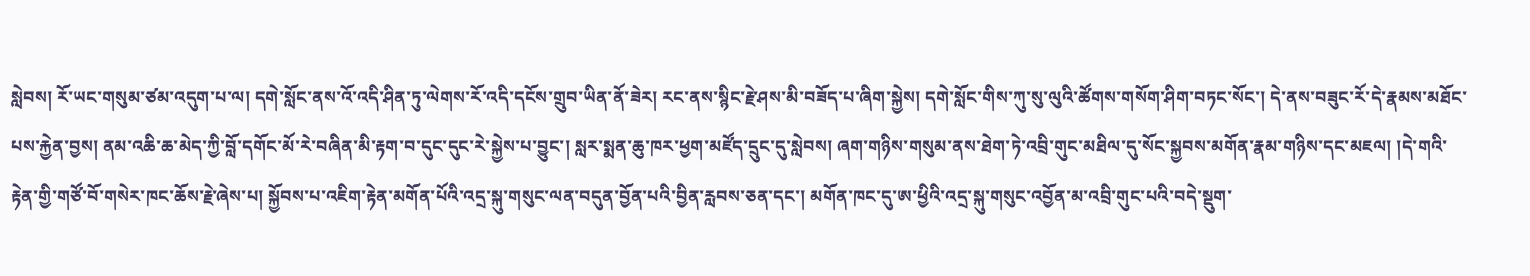སླེབས། རོ་ཡང་གསུམ་ཙམ་འདུག་པ་ལ། དགེ་སློང་ནས་འོ་འདི་ཤིན་ཏུ་ལེགས་རོ་འདི་དངོས་གྲུབ་ཡིན་ནོ་ཟེར། རང་ནས་སྙིང་རྗེ་ཤས་མི་བཟོད་པ་ཞིག་སྐྱེས། དགེ་སློང་གིས་ཀུ་སུ་ལུའི་ཚོགས་གསོག་ཤིག་བཏང་སོང་། དེ་ནས་བཟུང་རོ་དེ་རྣམས་མཐོང་པས་རྐྱེན་བྱས། ནམ་འཆི་ཆ་མེད་ཀྱི་བློ་དགོང་མོ་རེ་བཞིན་མི་རྟག་བ་དུང་དུང་རེ་སྐྱེས་པ་བྱུང་། སླར་སྨན་ཆུ་ཁར་ཕྱག་མཛོད་དྲུང་དུ་སླེབས། ཞག་གཉིས་གསུམ་ནས་ཐེག་ཏེ་འབྲི་གུང་མཐིལ་དུ་སོང་སྐྱབས་མགོན་རྣམ་གཉིས་དང་མཇལ། །དེ་གའི་རྟེན་གྱི་གཙོ་བོ་གསེར་ཁང་ཆོས་རྗེ་ཞེས་པ། སྐྱོབས་པ་འཇིག་རྟེན་མགོན་པོའི་འདྲ་སྐུ་གསུང་ལན་བདུན་བྱོན་པའི་བྱིན་རླབས་ཅན་དང་། མགོན་ཁང་དུ་ཨ་ཕྱིའི་འདྲ་སྐུ་གསུང་འབྱོན་མ་འབྲི་གུང་པའི་བདེ་སྡུག་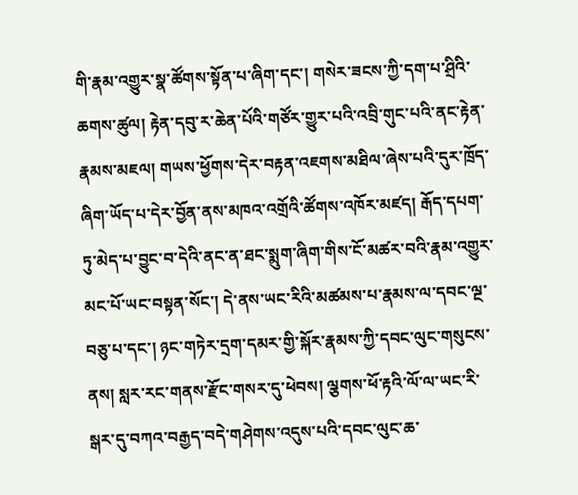གི་རྣམ་འགྱུར་སྣ་ཚོགས་སྟོན་པ་ཞིག་དང་། གསེར་ཟངས་ཀྱི་དག་པ་ཤྲིའི་ཆགས་ཚུལ། རྟེན་དབུ་ར་ཆེན་པོའི་གཙོར་གྱུར་པའི་འབྲི་གུང་པའི་ནང་རྟེན་རྣམས་མཇལ། གཡས་ཕྱོགས་དེར་བརྟན་འཇགས་མཐིལ་ཞེས་པའི་དུར་ཁྲོད་ཞིག་ཡོད་པ་དེར་བྱོན་ནས་མཁའ་འགྲོའི་ཚོགས་འཁོར་མཛད། རྒོད་དཔག་ཏུ་མེད་པ་བྱུང་བ་དེའི་ནང་ན་ཐང་སྨུག་ཞིག་གིས་ངོ་མཚར་བའི་རྣམ་འགྱུར་མང་པོ་ཡང་བསྟན་སོང་། དེ་ནས་ཡང་རིའི་མཚམས་པ་རྣམས་ལ་དབང་ལྔ་བཅུ་པ་དང་། ཉང་གཏེར་དྲག་དམར་གྱི་སྐོར་རྣམས་ཀྱི་དབང་ལུང་གསུངས་ནས། སླར་རང་གནས་རྫོང་གསར་དུ་ཕེབས། ལྕགས་ཕོ་རྟའི་ལོ་ལ་ཡང་རི་སྒར་དུ་བཀའ་བརྒྱད་བདེ་གཤེགས་འདུས་པའི་དབང་ལུང་ཆ་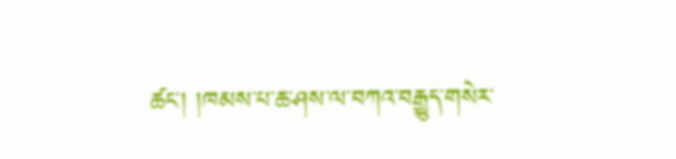ཚང་། །ཁམས་པ་ཆ་ཤས་ལ་བཀའ་བརྒྱུད་གསེར་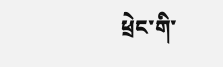ཕྲེང་གི་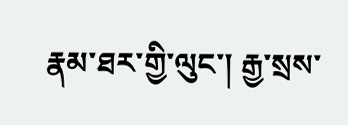རྣམ་ཐར་གྱི་ལུང་། རྒྱ་སྲས་